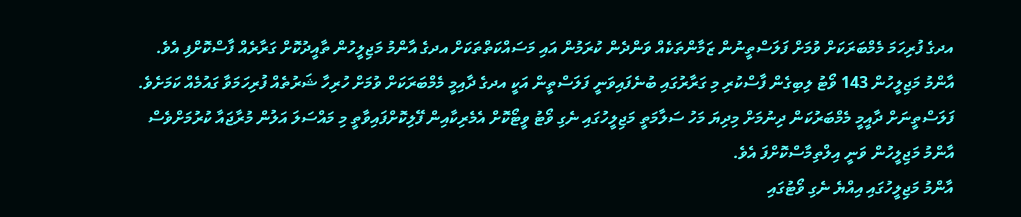އދގެ ފުރިހަމަ މެމްބަރަކަށް ވުމަށް ފަލަސްތީނުން ޒަމާންތަކެއް ވަންދެން ކުރަމުން އައި މަސައްކަތްތަކަށް އދގެ އާންމު މަޖިލީހުން ތާއީދުކޮށް ގަރާރެއް ފާސްކޮށްފި އެވެ.
އާންމު މަޖިލީހުން 143 ވޯޓު ލިބިގެން ފާސްކުރި މި ގަރާރުގައި ބުނެފައިވަނީ ފަލަސްތީން އަކީ އދގެ ދާއިމީ މެމްބަރަކަށް ވުމަށް ހުރިހާ ޝަރުތެއް ފުރިހަމަވާ ގައުމެއް ކަމަށެވެ.
ފަލަސްތީނަށް ދާއީމީ މެމްބަރުކަން ދިނުމަށް މިދިޔަ މަހު ސަލާމަތީ މަޖިލީހުގައި ނެގި ވޯޓު ވީޓޯކޮށް އެމެރިކާއިން ފޭލިކޮށްފައިވާތީ މި މައްސަލަ އަލުން މުރާޖައާ ކުރުމަށްވެސް އާންމު މަޖިލީހުން ވަނީ އިލްތިމާސްކޮށްފަ އެވެ.
އާންމު މަޖިލީހުގައި އިއްޔެ ނެގި ވޯޓުގައި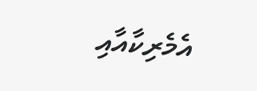އެމެރިކާއާއި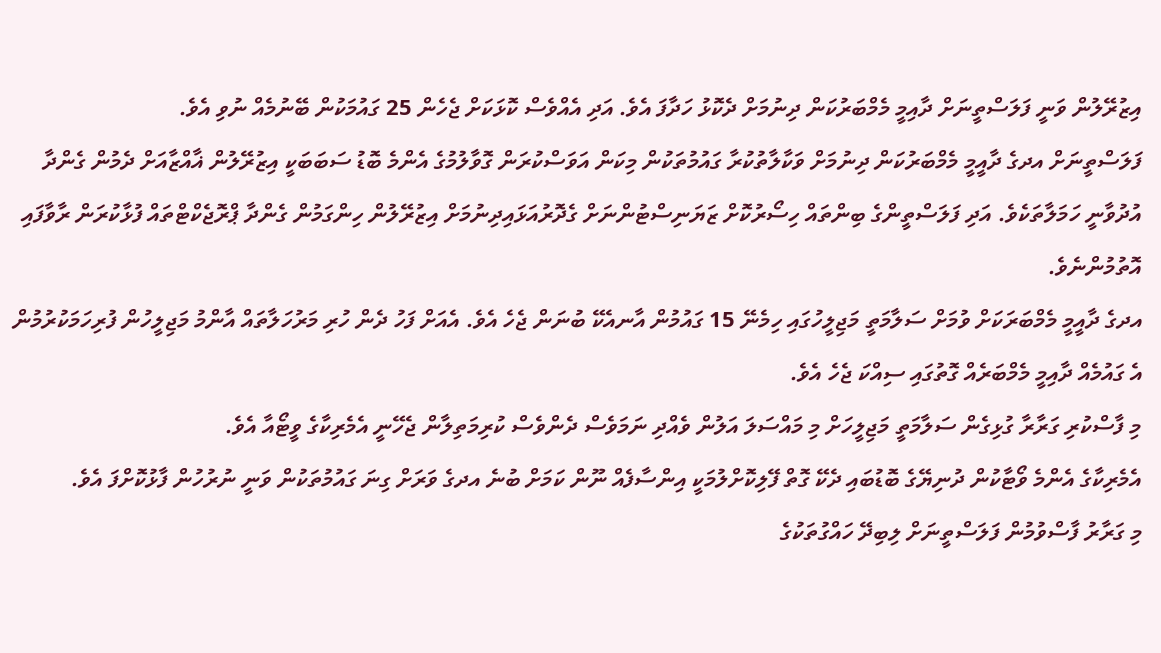އިޒުރޭލުން ވަނީ ފަލަސްތީނަށް ދާއިމީ މެމްބަރުކަން ދިނުމަށް ދެކޮޅު ހަދާފަ އެވެ. އަދި އެއްވެސް ކޮޅަކަށް ޖެހެން 25 ގައުމަކުން ބޭނުމެއް ނުވި އެވެ.
ފަލަސްތީނަށް އދގެ ދާއީމީ މެމްބަރުކަން ދިނުމަށް ވަކާލާތުކުރާ ގައުމުތަކުން މިކަން އަވަސްކުރަން ގޮވާލުމުގެ އެންމެ ބޮޑު ސަބަބަކީ އިޒުރޭލުން ޣާއްޒާއަށް ދެމުން ގެންދާ އުދުވާނީ ހަމަލާތަކެވެ. އަދި ފަލަސްތީންގެ ބިންތައް ހިސޯރުކޮށް ޒަޔަނިސްޓުންނަށް ގެދޮރުއަޅައިދިނުމަށް އިޒުރޭލުން ހިންގަމުން ގެންދާ ޕްރޮޖެކްޓްތައް ފުޅާކުރަން ރާވާފައި އޮތުމުންނެވެ.
އދގެ ދާއީމީ މެމްބަރަކަށް ވުމަށް ސަލާމަތީ މަޖިލީހުގައި ހިމެނޭ 15 ގައުމުން އާނއެކޭ ބުނަން ޖެހެ އެވެ. އެއަށް ފަހު ދެން ހުރި މަރުހަލާތައް އާންމު މަޖިލީހުން ފުރިހަމަކުރުމުން އެ ގައުމެއް ދާއިމީ މެމްބަރެއް ގޮތުގައި ސިއްކަ ޖެހެ އެވެ.
މި ފާސްކުރި ގަރާރާ ގުޅިގެން ސަލާމަތީ މަޖިލީހަށް މި މައްސަލަ އަލުން ވެއްދި ނަމަވެސް ދެންވެސް ކުރިމަތިލާން ޖެހޭނީ އެމެރިކާގެ ވީޓޯއާ އެވެ.
އެމެރިކާގެ އެންމެ ވޯޓާކުން ދުނިޔޭގެ ބޮޑުބައި ދެކޭ ގޮތް ފޭލިކޮށްލުމަކީ އިންސާފެއް ނޫން ކަމަށް ބުނެ އދގެ ވަރަށް ގިނަ ގައުމުތަކުން ވަނީ ނުރުހުން ފާޅުކޮށްފަ އެވެ.
މި ގަރާރު ފާސްވުމުން ފަލަސްތީނަށް ލިބިދޭ ހައްގުތަކުގެ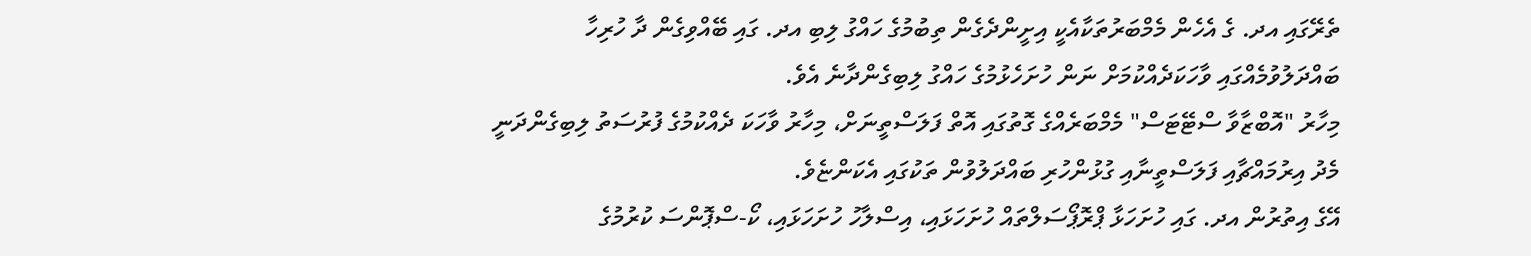ތެރޭގައި އދ. ގެ އެހެން މެމްބަރުތަކާއެކީ އިށީންދެގެން ތިބުމުގެ ހައްގު ލިބި އދ. ގައި ބޭއްވިގެން ދާ ހުރިހާ ބައްދަލުވުމެއްގައި ވާހަކަދެއްކުމަށް ނަން ހުށަހެޅުމުގެ ހައްގު ލިބިގެންދާނެ އެވެ.
މިހާރު "އޮބްޒާވާ ސްޓޭޓަސް" މެމްބަރެއްގެ ގޮތުގައި އޮތް ފަލަސްތީނަށް، މިހާރު ވާހަކަ ދެއްކުމުގެ ފުރުސަތު ލިބިގެންދަނީ މެދު އިރުމައްޗާއި ފަލަސްތީނާއި ގުޅުންހުރި ބައްދަލުވުން ތަކުގައި އެކަންޏެވެ.
އޭގެ އިތުރުން އދ. ގައި ހުށަހަޅާ ޕްރޮޕޯސަލްތައް ހުށަހަޅައި، އިސްލާހު ހުށަހަޅައި، ކޯ-ސްޕޮންސަ ކުރުމުގެ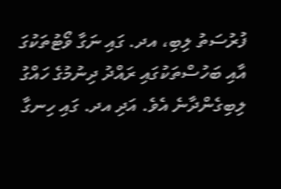ފުރުސަތު ލިބި، އދ. ގައި ނަގާ ވޯޓުތަކުގަ އާއި ބަހުސްތަކުގައި ރައްދު ދިނުމުގެ ހައްގު ލިބިގެންދާނެ އެވެ. އަދި އދ. ގައި ހިނގާ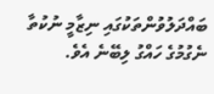ބައްދަލުވުންތަކުގައި ނިޒާމީ ނުކުތާ ނެގުމުގެ ހައްގު ލިބޭނެ އެވެ.